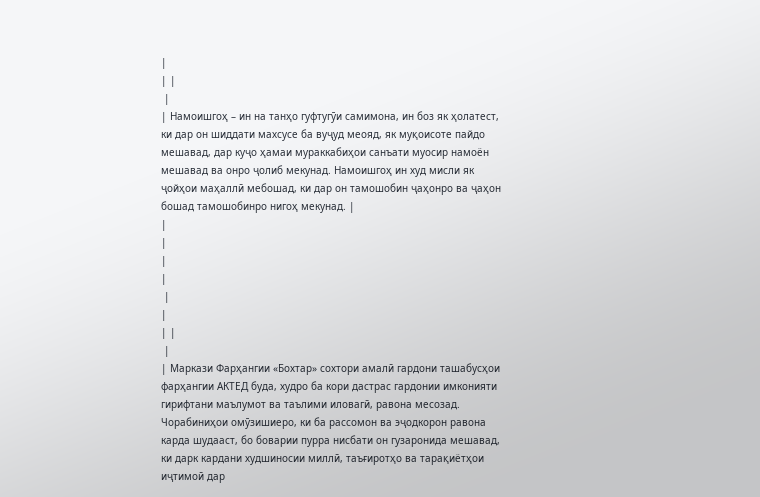|
| |
 |
| Намоишгоҳ – ин на танҳо гуфтугӯи самимона, ин боз як ҳолатест, ки дар он шиддати махсусе ба вуҷуд меояд, як муқоисоте пайдо мешавад, дар куҷо ҳамаи мураккабиҳои санъати муосир намоён мешавад ва онро ҷолиб мекунад. Намоишгоҳ ин худ мисли як ҷойҳои маҳаллӣ мебошад, ки дар он тамошобин ҷаҳонро ва ҷаҳон бошад тамошобинро нигоҳ мекунад. |
|
|
|
|
 |
|
| |
 |
| Маркази Фарҳангии «Бохтар» сохтори амалӣ гардони ташабусҳои фарҳангии АКТЕД буда, худро ба кори дастрас гардонии имконияти гирифтани маълумот ва таълими иловагӣ, равона месозад. Чорабиниҳои омӯзишиеро, ки ба рассомон ва эҷодкорон равона карда шудааст, бо боварии пурра нисбати он гузаронида мешавад, ки дарк кардани худшиносии миллӣ, таъғиротҳо ва тарақиётҳои иҷтимоӣ дар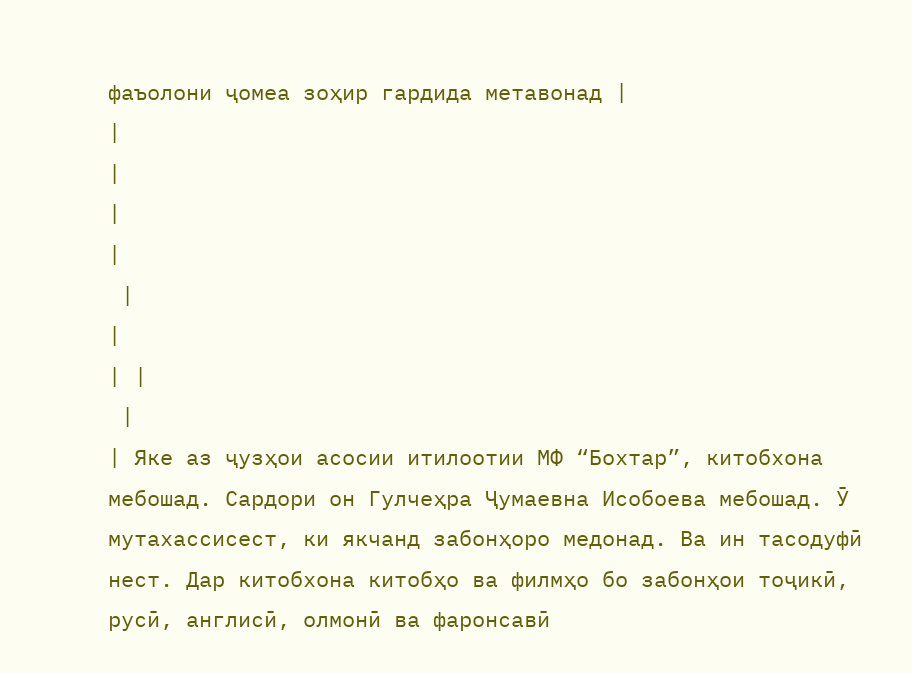фаъолони ҷомеа зоҳир гардида метавонад |
|
|
|
|
 |
|
| |
 |
| Яке аз ҷузҳои асосии итилоотии МФ “Бохтар”, китобхона мебошад. Сардори он Гулчеҳра Ҷумаевна Исобоева мебошад. Ӯ мутахассисест, ки якчанд забонҳоро медонад. Ва ин тасодуфӣ нест. Дар китобхона китобҳо ва филмҳо бо забонҳои тоҷикӣ, русӣ, англисӣ, олмонӣ ва фаронсавӣ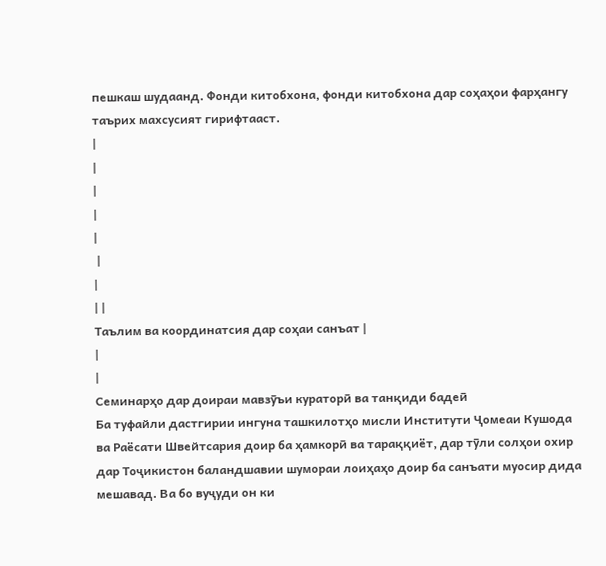пешкаш шудаанд. Фонди китобхона, фонди китобхона дар соҳаҳои фарҳангу таърих махсусият гирифтааст.
|
|
|
|
|
 |
|
| |
Таълим ва координатсия дар соҳаи санъат |
|
|
Семинарҳо дар доираи мавзӯъи кураторӣ ва танқиди бадеӣ
Ба туфайли дастгирии ингуна ташкилотҳо мисли Институти Ҷомеаи Кушода ва Раёсати Швейтсария доир ба ҳамкорӣ ва тараққиёт, дар тӯли солҳои охир дар Тоҷикистон баландшавии шумораи лоиҳаҳо доир ба санъати муосир дида мешавад. Ва бо вуҷуди он ки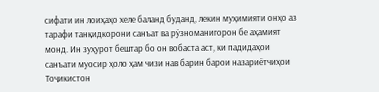сифати ин лоиҳаҳо хеле баланд буданд, лекин муҳимияти онҳо аз тарафи танқидкорони санъат ва рӯзноманигорон бе аҳамият монд. Ин зуҳурот бештар бо он вобаста аст, ки падидаҳои санъати муосир ҳоло ҳам чизи нав барин барои назариётчиҳои Тоҷикистон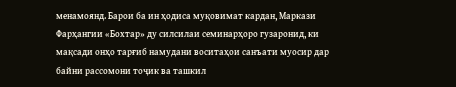менамоянд. Барои ба ин ҳодиса муқовимат кардан, Маркази Фарҳангии «Бохтар» ду силсилаи семинарҳоро гузаронид, ки мақсади онҳо тарғиб намудани воситаҳои санъати муосир дар байни рассомони тоҷик ва ташкил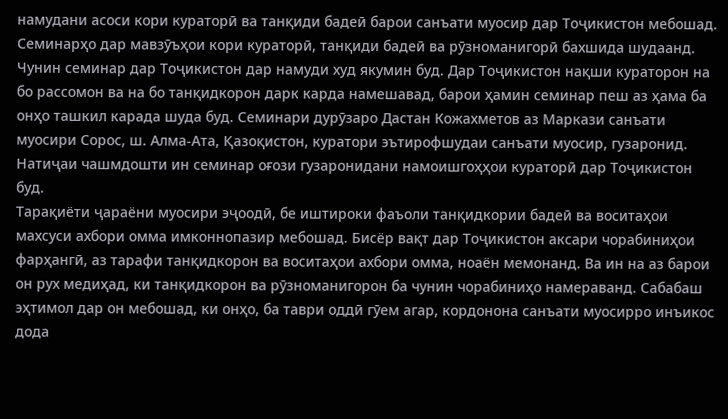намудани асоси кори кураторӣ ва танқиди бадеӣ барои санъати муосир дар Тоҷикистон мебошад. Семинарҳо дар мавзӯъҳои кори кураторӣ, танқиди бадеӣ ва рӯзноманигорӣ бахшида шудаанд.
Чунин семинар дар Тоҷикистон дар намуди худ якумин буд. Дар Тоҷикистон нақши кураторон на бо рассомон ва на бо танқидкорон дарк карда намешавад, барои ҳамин семинар пеш аз ҳама ба онҳо ташкил карада шуда буд. Семинари дурӯзаро Дастан Кожахметов аз Маркази санъати муосири Сорос, ш. Алма-Ата, Қазоқистон, куратори эътирофшудаи санъати муосир, гузаронид. Натиҷаи чашмдошти ин семинар оғози гузаронидани намоишгоҳҳои кураторӣ дар Тоҷикистон буд.
Тарақиёти ҷараёни муосири эҷоодӣ, бе иштироки фаъоли танқидкории бадеӣ ва воситаҳои махсуси ахбори омма имконнопазир мебошад. Бисёр вақт дар Тоҷикистон аксари чорабиниҳои фарҳангӣ, аз тарафи танқидкорон ва воситаҳои ахбори омма, ноаён мемонанд. Ва ин на аз барои он рух медиҳад, ки танқидкорон ва рӯзноманигорон ба чунин чорабиниҳо намераванд. Сабабаш эҳтимол дар он мебошад, ки онҳо, ба таври оддӣ гӯем агар, кордонона санъати муосирро инъикос дода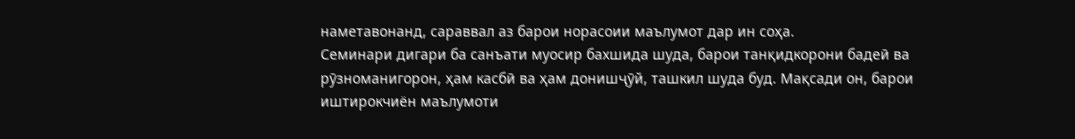наметавонанд, сараввал аз барои норасоии маълумот дар ин соҳа.
Семинари дигари ба санъати муосир бахшида шуда, барои танқидкорони бадеӣ ва рӯзноманигорон, ҳам касбӣ ва ҳам донишҷӯй, ташкил шуда буд. Мақсади он, барои иштирокчиён маълумоти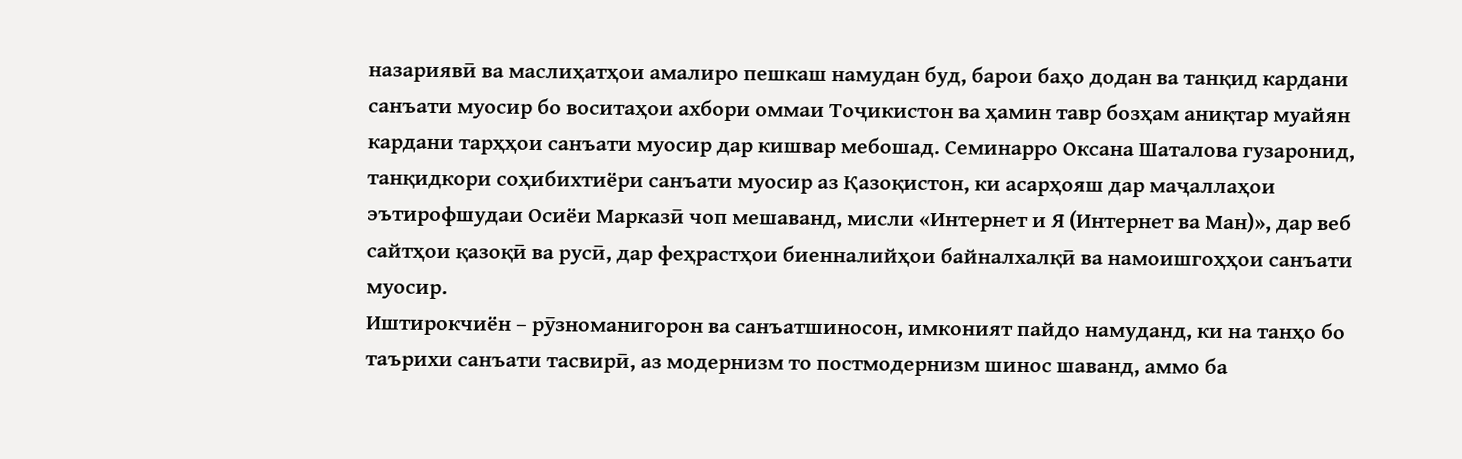назариявӣ ва маслиҳатҳои амалиро пешкаш намудан буд, барои баҳо додан ва танқид кардани санъати муосир бо воситаҳои ахбори оммаи Тоҷикистон ва ҳамин тавр бозҳам аниқтар муайян кардани тарҳҳои санъати муосир дар кишвар мебошад. Семинарро Оксана Шаталова гузаронид, танқидкори соҳибихтиёри санъати муосир аз Қазоқистон, ки асарҳояш дар маҷаллаҳои эътирофшудаи Осиёи Марказӣ чоп мешаванд, мисли «Интернет и Я (Интернет ва Ман)», дар веб сайтҳои қазоқӣ ва русӣ, дар феҳрастҳои биенналийҳои байналхалқӣ ва намоишгоҳҳои санъати муосир.
Иштирокчиён – рӯзноманигорон ва санъатшиносон, имконият пайдо намуданд, ки на танҳо бо таърихи санъати тасвирӣ, аз модернизм то постмодернизм шинос шаванд, аммо ба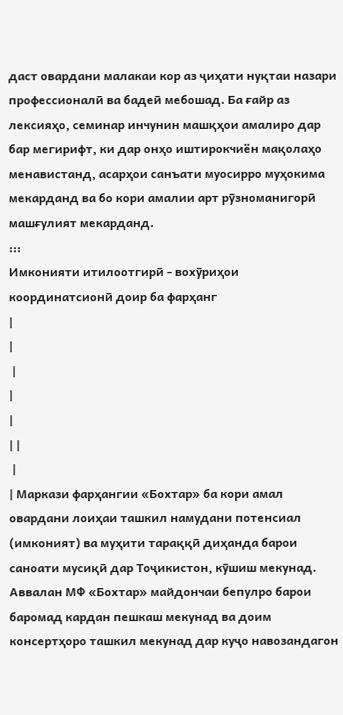даст овардани малакаи кор аз ҷиҳати нуқтаи назари профессионалӣ ва бадеӣ мебошад. Ба ғайр аз лексияҳо, семинар инчунин машқҳои амалиро дар бар мегирифт, ки дар онҳо иштирокчиён мақолаҳо менавистанд, асарҳои санъати муосирро муҳокима мекарданд ва бо кори амалии арт рӯзноманигорӣ машғулият мекарданд.
:::
Имконияти итилоотгирӣ - вохӯриҳои координатсионӣ доир ба фарҳанг
|
|
 |
|
|
| |
 |
| Маркази фарҳангии «Бохтар» ба кори амал овардани лоиҳаи ташкил намудани потенсиал (имконият) ва муҳити тараққӣ диҳанда барои саноати мусиқӣ дар Тоҷикистон, кӯшиш мекунад. Аввалан МФ «Бохтар» майдончаи бепулро барои баромад кардан пешкаш мекунад ва доим консертҳоро ташкил мекунад дар куҷо навозандагон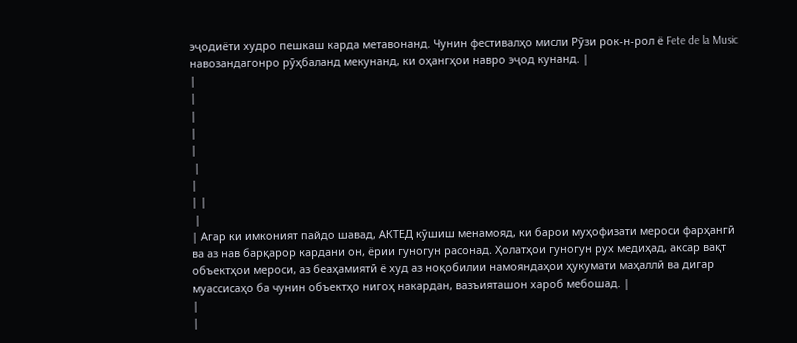эҷодиёти худро пешкаш карда метавонанд. Чунин фестивалҳо мисли Рӯзи рок-н-рол ё Fete de la Music навозандагонро рӯҳбаланд мекунанд, ки оҳангҳои навро эҷод кунанд. |
|
|
|
|
|
 |
|
| |
 |
| Агар ки имконият пайдо шавад, АКТЕД кӯшиш менамояд, ки барои муҳофизати мероси фарҳангӣ ва аз нав барқарор кардани он, ёрии гуногун расонад. Ҳолатҳои гуногун рух медиҳад, аксар вақт объектҳои мероси, аз беаҳамиятӣ ё худ аз ноқобилии намояндаҳои ҳукумати маҳаллӣ ва дигар муассисаҳо ба чунин объектҳо нигоҳ накардан, вазъияташон хароб мебошад. |
|
|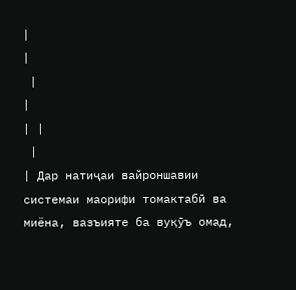|
|
 |
|
| |
 |
| Дар натиҷаи вайроншавии системаи маорифи томактабӣ ва миёна, вазъияте ба вуқӯъ омад,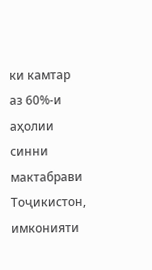ки камтар аз 60%-и аҳолии синни мактабрави Тоҷикистон, имконияти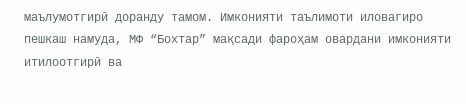маълумотгирӣ доранду тамом. Имконияти таълимоти иловагиро пешкаш намуда, МФ “Бохтар” мақсади фароҳам овардани имконияти итилоотгирӣ ва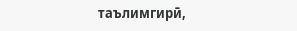таълимгирӣ,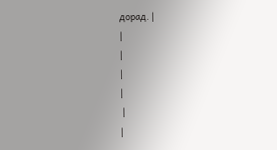дорад. |
|
|
|
|
 |
|